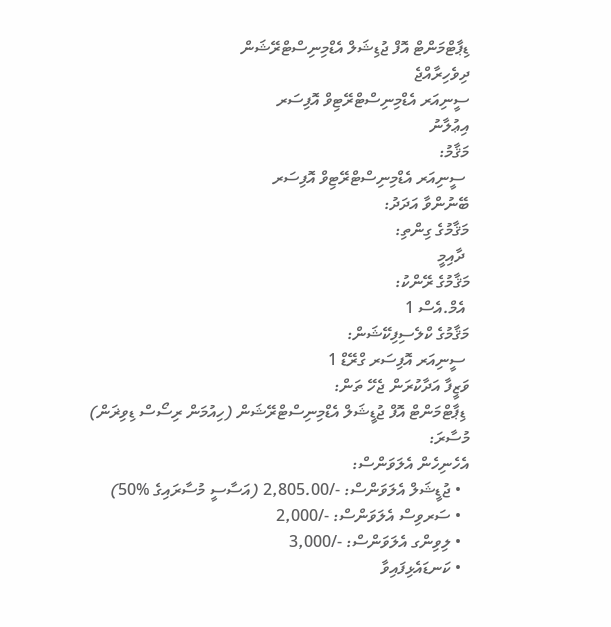ޑިޕާޓްމަންޓް އޮފް ޖުޑިޝަލް އެޑްމިނިސްޓްރޭޝަން
ދިވެހިރާއްޖެ
ސީނިއަރ އެޑްމިނިސްޓްރޭޓިވް އޮފިސަރ
އިޢުލާނު
މަޤާމު:
 ސީނިއަރ އެޑްމިނިސްޓްރޭޓިވް އޮފިސަރ
ބޭނުންވާ އަދަދު:
މަޤާމުގެ ގިންތި:
 ދާއިމީ
މަޤާމުގެ ރޭންކު:
 އެމް.އެސް 1
މަޤާމުގެ ކްލެސިފިކޭޝަން:
 ސީނިއަރ އޮފިސަރ ގްރޭޑް 1
ވަޒީފާ އަދާކުރަން ޖެހޭ ތަން:
 ޑިޕާޓްމަންޓް އޮފް ޖުޑީޝަލް އެޑްމިނިސްޓްރޭޝަން (ހިއުމަން ރިސޯސް ޑިވިޜަން)
މުސާރަ:
އެހެނިހެން އެލަވަންސް:
  • ޖުޑީޝަލް އެލަވަންސް: -/2,805.00 (އަސާސީ މުސާރައިގެ %50)
  • ސަރވިސް އެލަވަންސް: -/2,000
  • ލިވިންގ އެލަވަންސް: -/3,000
  • ކަނޑައެޅިފައިވާ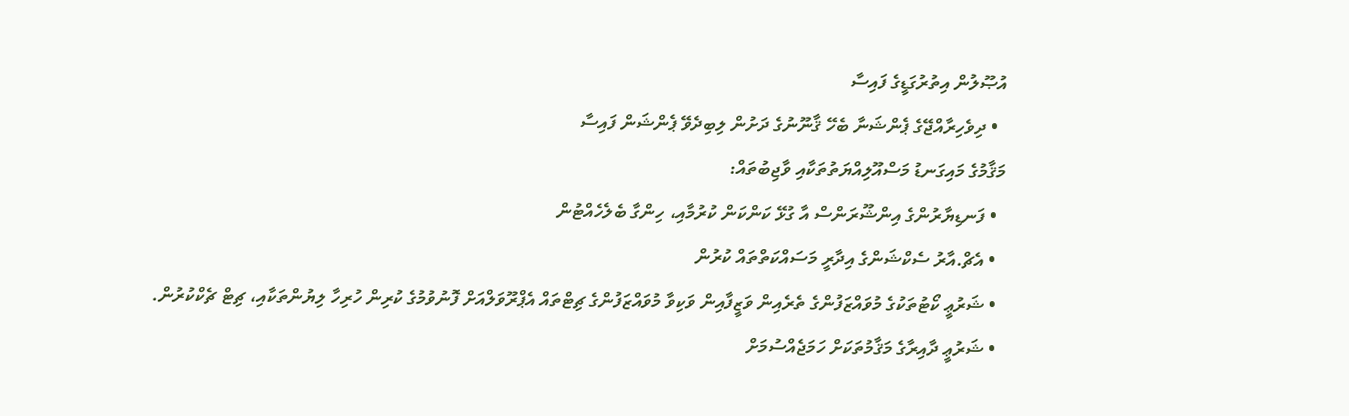އުޞޫލުން އިތުރުގަޑީގެ ފައިސާ
  • ދިވެހިރާއްޖޭގެ ޕެންޝަނާ ބެހޭ ޤާނޫނުގެ ދަށުން ލިބިދެވޭ ޕެންޝަން ފައިސާ
މަޤާމުގެ މައިގަނޑު މަސްއޫލިއްޔަތުތަކާއި ވާޖިބުތައް:
  • ފަނޑިޔާރުންގެ އިންޝޫރަންސް އާ ގުޅޭ ކަންކަން ކުރުމާއި، ހިންގާ ބެލެހެއްޓުން
  • އެޗް.އާރު ސެކްޝަންގެ އިދާރީ މަސައްކަތްތައް ކުރުން
  • ޝަރުޢީ ކޯޓުތަކުގެ މުވައްޒަފުންގެ ތެރެއިން ވަޒީފާއިން ވަކިވާ މުވައްޒަފުންގެ ޗިޓްތައް އެޕްރޫވަލްއަށް ފޮނުވުމުގެ ކުރިން ހުރިހާ ލިޔުންތަކާއި، ޗިޓް ޗެކްކުރުން.
  • ޝަރުޢީ ދާއިރާގެ މަޤާމުތަކަށް ހަމަޖެއްސުމަށް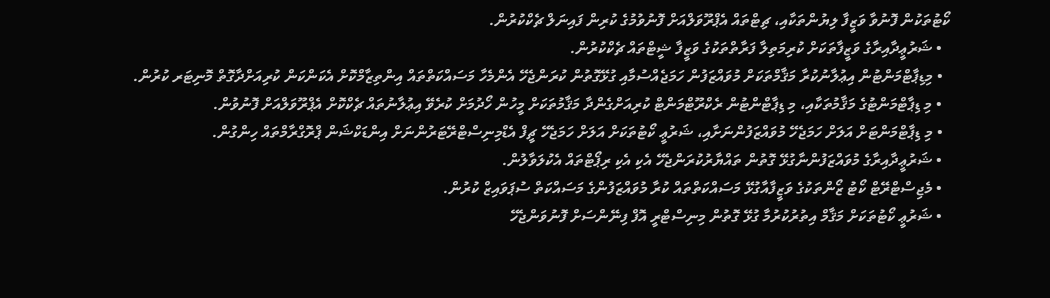ކޯޓުތަކުން ފޮނުވާ ވަޒީފާ ލިޔުންތަކާއި، ޗިޓްތައް އެޕްރޫވަލްއަށް ފޮނުވުމުގެ ކުރިން ފައިނަލް ޗެކްކުރުން.
  • ޝަރުޢީދާއިރާގެ ވަޒީފާތަކަށް ކުރިމަތިލާ ފަރާތްތަކުގެ ވަޒީފާ ޝީޓްތައް ޗެކްކުރުން.
  • މިޑިޕާޓްމަންޓުން އިޢުލާނުކުރާ މަޤާމްތަކަށް މުވައްޒަފުން ހަމަޖެއްސުމާއި ގުޅޭގޮތުން ކުރަންޖެހޭ އެންމެހާ މަސައްކަތްތައް އިންތިޒާމްކޮށް އެކަންކަން ކުރިއަށްދާގޮތް މޮނިޓަރ ކުރުން.
  • މި ޑިޕާޓްމަންޓުގެ މަޤާމުތަކާއި، މި ޑިޕާޓްންޓުން ރެކްރޫޓްމަންޓް ކުރިއަށްގެންދާ މަޤާމުތަކަށް މީހުން ހޯދުމަށް ކުރެވޭ އިޢުލާނުތައް ޗެކްކޮށް އެޕްރޫވަލްއަށް ފޮނުވުން.
  • މި ޑިޕާޓްމަންޓަށް އަލަށް ހަމަޖެހޭ މުވައްޒަފުންނަށާއި، ޝަރުޢީ ކޯޓުތަކަށް އަލަށް ހަމަޖެހޭ ޗީފް އެޑްމިނިސްޓްރޭޓަރުންނަށް އިންޑަކްޝަން ޕްރޮގްރާމްތައް ހިންގުން.
  • ޝަރުޢީދާއިރާގެ މުވައްޒަފުންނާގުޅޭ ގޮތުން ތައްޔާރުކުރަންޖެހޭ އެކި އެކި ރިޕޯޓްތައް އެކުލަވާލުން.
  • މެޖިސްޓްރޭޓް ކޯޓު ޒޯންތަކުގެ ވަޒީފާއާގުޅޭ މަސައްކަތްތައް ކުރާ މުވައްޒަފުންގެ މަސައްކަތް ސުޕަވައިޒް ކުރުން.
  • ޝަރުޢީ ކޯޓުތަކަށް މަޤާމް އިތުރުކުރުމާ ގުޅޭ ގޮތުން މިނިސްޓްރީ އޮފް ފިނޭންސަށް ފޮނުވަންޖެހޭ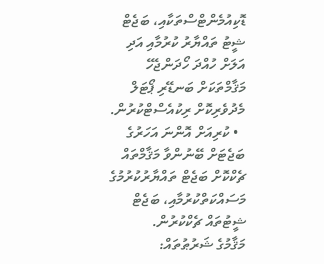ޑޮކިއުމެންޓްސްތަކާއި، ބަޖެޓް ޝީޓު ތައްޔާރު ކުރުމާއި އަދި އަލަށް ހުއްދަ ހޯދަންޖެހޭ މަޤާމްތަކަށް ބަނޑޭރި ޕޯޓަލް މެދުވެރިކޮށް ރިކުއެސްޓްކުރުން.
  • ކުރިއަށް އޮންނަ އަހަރުގެ ބަޖެޓަށް ބޭނުންވާ މަޤާމްތައް ޗެކްކޮށް ބަޖެޓް ތައްޔާރުކުރުމުގެ މަސައްކަތްކުރުމާއި، ބަޖެޓް ޝީޓުތައް ޗެކްކުރުން.
މަޤާމުގެ ޝަރުޠުތައް: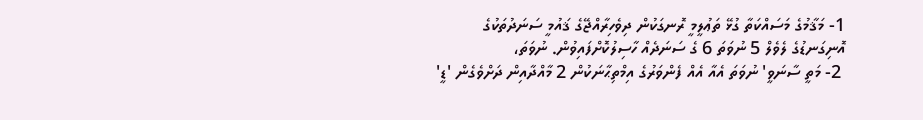1- މަޤާމުގެ މަސައްކަތާ ގުޅޭ ތަޢުލީމީ ރޮނގަކުން ދިވެހިރާއްޖޭގެ ޤައުމީ ސަނަދުތަކުގެ އޮނިގަނޑުގެ ލެވެލް 5 ނުވަތަ 6 ގެ ސަނަދެއް ހާސިލުކޮށްފައިވުން. ނުވަތަ،
 2- މަތީ ސާނަވީ' ނުވަތަ އެއާ އެއް ފެންވަރުގެ އިމްތިޙާނަކުން 2 މާއްދާއިން ދަށްވެގެން 'ޑީ'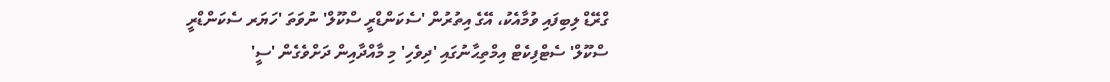ގްރޭޑް ލިބިފައި ވުމާއެކު، އޭގެ އިތުރުން 'ސެކަންޑްރީ ސްކޫލް' ނުވަތަ 'ހަޔަރ ސެކަންޑްރީ ސްކޫލް' ސެޓްފިކެޓް އިމްތިޙާނުގައި 'ދިވެހި' މި މާއްދާއިން ދަށްވެގެން 'ސީ'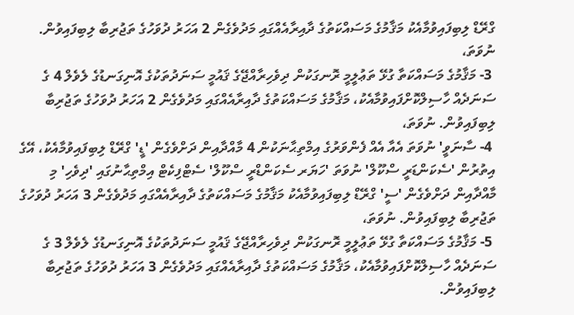ގްރޭޑް ލިބިފައިވުމާއެކު މަޤާމުގެ މަސައްކަތުގެ ދާއިރާއެއްގައި މަދުވެގެން 2 އަހަރު ދުވަހުގެ ތަޖުރިބާ ލިބިފައިވުން.  ނުވަތަ،
 3- މަޤާމުގެ މަސައްކަތާ ގުޅޭ ތަޢުލީމީ ރޮނގަކުން ދިވެހިރާއްޖޭގެ ޤައުމީ ސަނަދުތަކުގެ އޮނިގަނޑުގެ ލެވެލް 4 ގެ ސަނަދެއް ހާސިލްކޮށްފައިވުމާއެކު، މަޤާމުގެ މަސައްކަތުގެ ދާއިރާއެއްގައި މަދުވެގެން 2 އަހަރު ދުވަހުގެ ތަޖުރިބާ ލިބިފައިވުން. ނުވަތަ،
 4- ސާނަވީ' ނުވަތަ އެއާ އެއް ފެންވަރުގެ އިމްތިޙާނަކުން 4 މާއްދާއިން ދަށްވެގެން 'ޑީ' ގްރޭޑް ލިބިފައިވުމާއެކު، އޭގެ އިތުރުން 'ސެކަންޑަރީ ސްކޫލް' ނުވަތަ 'ހަޔަރ ސެކަންޑްރީ ސްކޫލް' ސެޓްފިކެޓް އިމްތިޙާނުގައި 'ދިވެހި' މި މާއްދާއިން ދަށްވެގެން 'ސީ' ގްރޭޑް ލިބިފައިވުމާއެކު މަޤާމުގެ މަސައްކަތުގެ ދާއިރާއެއްގައި މަދުވެގެން 3 އަހަރު ދުވަހުގެ ތަޖުރިބާ ލިބިފައިވުން. ނުވަތަ،
 5- މަޤާމުގެ މަސައްކަތާ ގުޅޭ ތަޢުލީމީ ރޮނގަކުން ދިވެހިރާއްޖޭގެ ޤައުމީ ސަނަދުތަކުގެ އޮނިގަނޑުގެ ލެވެލް 3 ގެ ސަނަދެއް ހާސިލްކޮށްފައިވުމާއެކު، މަޤާމުގެ މަސައްކަތުގެ ދާއިރާއެއްގައި މަދުވެގެން 3 އަހަރު ދުވަހުގެ ތަޖުރިބާ ލިބިފައިވުން.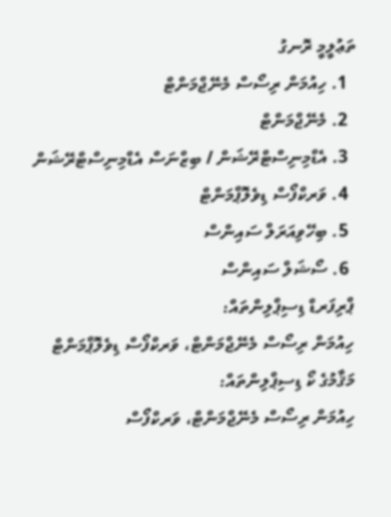ތަޢުލީމީ ރޮނގު
  1. ހިއުމަން ރިސޯސް މެނޭޖްމަންޓް
  2. މެނޭޖްމަންޓް
  3. އެޑްމިނިސްޓްރޭޝަން / ބިޒްނަސް އެޑްމިނިސްޓްރޭޝަން
  4. ވަރކްފޯސް ޑިވެލޮޕްމަންޓް
  5. ބިހޭވިއަރަލް ސައިންސް
  6. ސޯޝަލް ސައިންސް
 ޕްރިފަރޑް ޑިސިޕްލިންތައް:
 ހިއުމަން ރިސޯސް މެނޭޖްމަންޓް، ވަރކްފޯސް ޑިވެލޮޕްމަންޓް
 މަޤާމުގެ ކޯ ޑިސިޕްލިންތައް:
 ހިއުމަން ރިސޯސް މެނޭޖްމަންޓް، ވަރކްފޯސް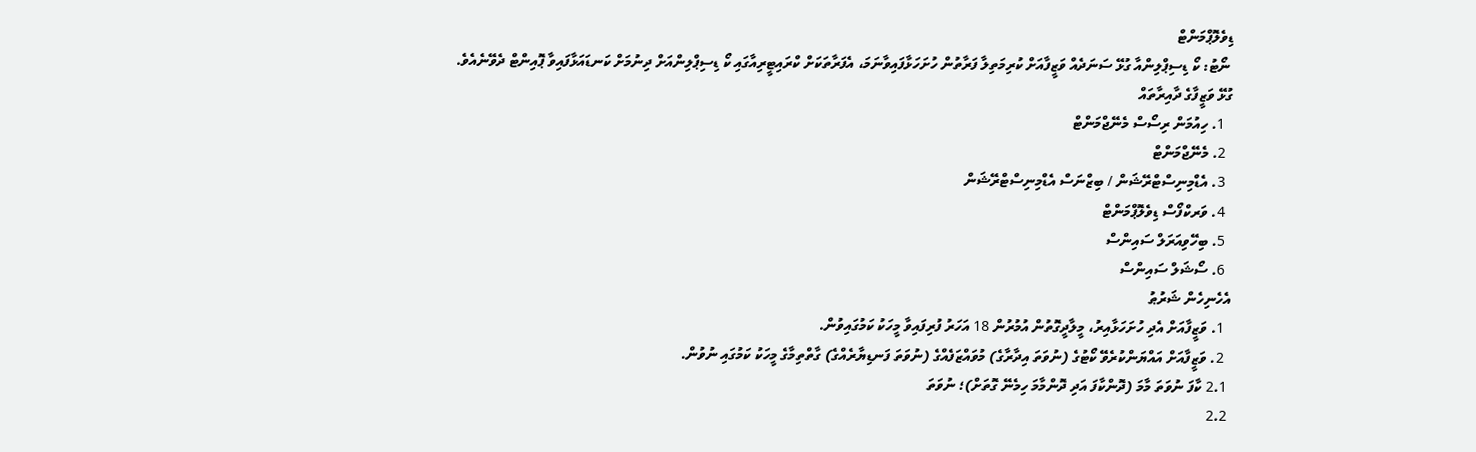ޑިވެލޮޕްމަންޓް
 ނޯޓު: ކޯ ޑިސިޕްލިންއާ ގުޅޭ ސަނަދެއް ވަޒީފާއަށް ކުރިމަތިލާ ފަރާތުން ހުށަހަޅާފައިވާނަމަ، އެފަރާތަކަށް ކްރައިޓީރިއާގައި ކޯ ޑިސިޕްލިންއަށް ދިނުމަށް ކަނޑައަޅާފައިވާ ޕޮއިންޓް ދެވޭނެއެވެ.
ގުޅޭ ވަޒީފާގެ ދާއިރާތައް
  1. ހިއުމަން ރިސޯސް މެނޭޖްމަންޓް
  2. މެނޭޖްމަންޓް
  3. އެޑްމިނިސްޓްރޭޝަން / ބިޒްނަސް އެޑްމިނިސްޓްރޭޝަން
  4. ވަރކްފޯސް ޑިވެލޮޕްމަންޓް
  5. ބިހޭވިއަރަލް ސައިންސް
  6. ސޯޝަލް ސައިންސް
އެހެނިހެން ޝަރުޠު
  1. ވަޒީފާއަށް އެދި ހުށަހަޅާއިރު، މީލާދީގޮތުން އުމުރުން 18 އަހަރު ފުރިފައިވާ މީހަކު ކަމުގައިވުން.
  2. ވަޒީފާއަށް އައްޔަންކުރެވޭ ކޯޓުގެ (ނުވަތަ އިދާރާގެ) މުވައްޒަފެއްގެ (ނުވަތަ ފަނޑިޔާރެއްގެ) ގާތްތިމާގެ މީހަކު ކަމުގައި ނުވުން.
 2.1 ކާފަ ނުވަތަ މާމަ (ދޮންކާފަ އަދި ދޮންމާމަ ހިމެނޭ ގޮތަށް)؛ ނުވަތަ
 2.2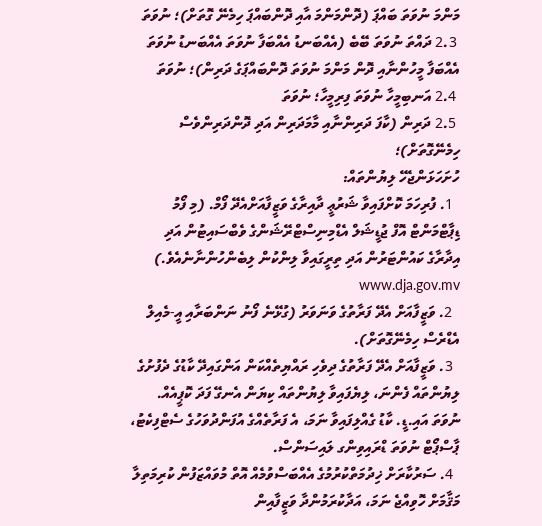މަންމަ ނުވަތަ ބައްޕަ (ދޮންމަންމަ އާއި ދޮންބައްޕަ ހިމެނޭ ގޮތަށް)؛ ނުވަތަ
 2.3 ދައްތަ ނުވަތަ ބޭބެ (އެއްބަނޑު އެއްބަފާ ނުވަތަ އެއްބަނޑު ނުވަތަ އެއްބަފާ މީހުންނާއި ދޮން މަންމަ ނުވަތަ ދޮންބައްޕަގެ ދަރިން)؛ ނުވަތަ
 2.4 އަނބިމީހާ ނުވަތަ ފިރިމީހާ؛ ނުވަތަ
 2.5 ދަރިން (ކާފަ ދަރިންނާއި މާމަދަރިން އަދި ދޮންދަރިންވެސް ހިމެނޭގޮތަށް)؛
ހުށަހަޅަންޖެހޭ ލިޔުންތައް:
  1. ފުރިހަމަ ކޮށްފައިވާ ޝަރުޢީ ދާއިރާގެ ވަޒީފާއަށްއެދޭ ފޯމް. (މި ފޯމު ޑިޕާޓްމަންޓް އޮފް ޖުޑީޝަލް އެޑްމިނިސްޓްރޭޝަންގެ ވެބްސައިޓުން އަދި އިދާރާގެ ކައުންޓަރުން އަދި ތިރީގައިވާ ލިންކުން ލިބެންހުންނާނެއެވެ.) www.dja.gov.mv
  2. ވަޒީފާއަށް އެދޭ ފަރާތުގެ ވަނަވަރު (ގުޅޭނެ ފޯނު ނަންބަރާއި އީ-މެއިލް އެޑްރެސް ހިމެނޭގޮތަށް).
  3. ވަޒީފާއަށް އެދޭ ފަރާތުގެ ދިވެހި ރައްޔިތެއްކަން އަންގައިދޭ ކާޑުގެ ދެފުށުގެ ލިޔުންތައް ފެންނަ، ލިޔެފައިވާ ލިޔުންތައް ކިޔަން އެނގޭ ފަދަ ކޮޕީއެއް. ނުވަތަ އައި.ޑީ. ކާޑު ގެއްލިފައިވާ ނަމަ، އެ ފަރާތެއްގެ އުފަންދުވަހުގެ ސެޓްފިކެޓު، ޕާސްޕޯޓް ނުވަތަ ޑްރައިވިންގ ލައިސަންސް.
  4. ސަރުކާރަށް ޚިދުމަތްކުރުމުގެ އެއްބަސްވުމެއް އޮތް މުވައްޒަފުން ކުރިމަތިލާ މަޤާމަށް ހޮވިއްޖެ ނަމަ، އަދާކުރަމުންދާ ވަޒީފާއިން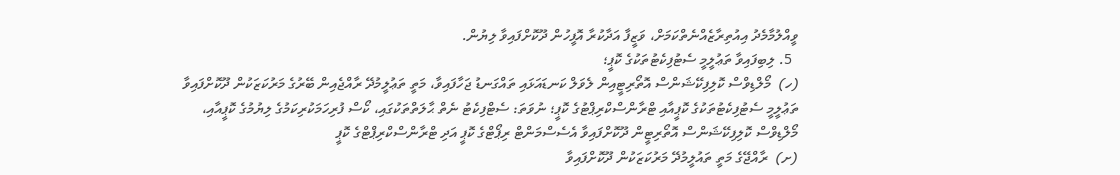ވީއްލުމާމެދު އިއުތިރާޒެއްނެތްކަމަށް، ވަޒީފާ އަދާކުރާ އޮފީހުން ދޫކޮށްފައިވާ ލިޔުން.
  5. ލިބިފައިވާ ތަޢުލީމީ ސެޓުފިކެޓުތަކުގެ ކޮޕީ؛
(ހ)  މޯލްޑިވްސް ކޮލިފިކޭޝަންސް އޮތޯރިޓީއިން ލެވަލް ކަނޑައަޅައި ތައްގަނޑު ޖަހާފައިވާ، މަތީ ތަޢުލީމުދޭ ރާއްޖެއިން ބޭރުގެ މަރުކަޒަކުން ދޫކޮށްފައިވާ ތަޢުލީމީ ސެޓުފިކެޓުތަކުގެ ކޮޕީއާއި ޓްރާންސްކްރިޕްޓުގެ ކޮޕީ؛ ނުވަތަ: ސެޓްފިކެޓު ނެތް ޙާލަތްތަކުގައި، ކޯސް ފުރިހަމަކުރިކަމުގެ ލިޔުމުގެ ކޮޕީއާއި، މޯލްޑިވްސް ކޮލިފިކޭޝަންސް އޮތޯރިޓީން ދޫކޮށްފައިވާ އެސެސްމަންޓް ރިޕޯޓްގެ ކޮޕީ އަދި ޓްރާންސްކްރިޕްޓްގެ ކޮޕީ
(ށ)  ރާއްޖޭގެ މަތީ ތައުލީމުދޭ މަރުކަޒަކުން ދޫކޮށްފައިވާ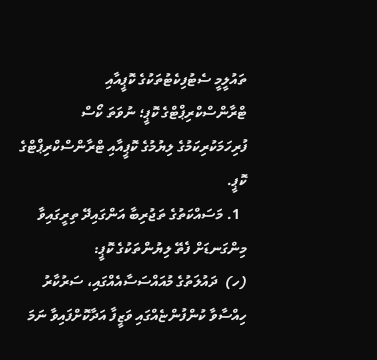ތައުލީމީ ސެޓުފިކެޓުތަކުގެ ކޮޕީއާއި ޓްރާންސްކްރިޕްޓްގެ ކޮޕީ؛ ނުވަތަ ކޯސް ފުރިހަމަކުރިކަމުގެ ލިޔުމުގެ ކޮޕީއާއި ޓްރާންސްކްރިޕްޓްގެ ކޮޕީ.
  1. މަސައްކަތުގެ ތަޖުރިބާ އަންގައިދޭ ތިރީގައިވާ މިންގަނޑަށް ފެތޭ ލިޔުންތަކުގެ ކޮޕީ:
(ހ)  ދައުލަތުގެ މުއައްސަސާއެއްގައި، ސަރުކާރު ހިއްސާވާ ކުންފުންޏެއްގައި ވަޒީފާ އަދާކޮށްފައިވާ ނަމަ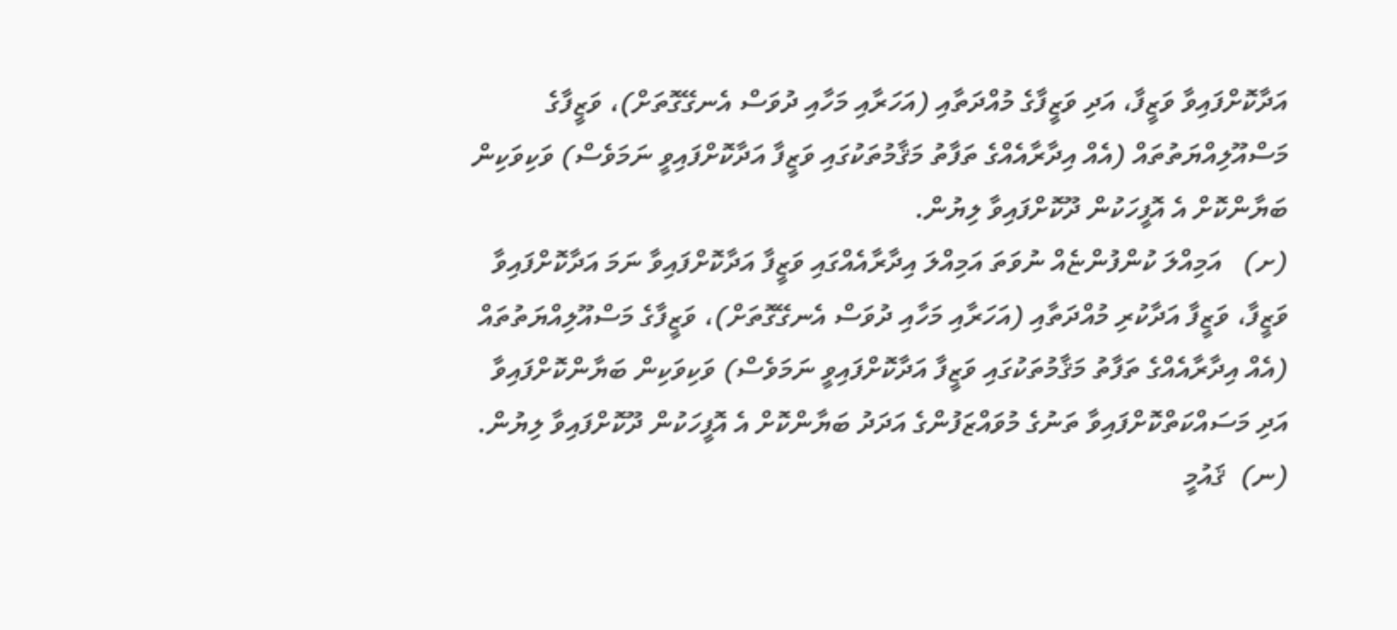އަދާކޮށްފައިވާ ވަޒީފާ، އަދި ވަޒީފާގެ މުއްދަތާއި (އަހަރާއި މަހާއި ދުވަސް އެނގޭގޮތަށް)، ވަޒީފާގެ މަސްއޫލިއްޔަތުތައް (އެއް އިދާރާއެއްގެ ތަފާތު މަޤާމުތަކުގައި ވަޒީފާ އަދާކޮށްފައިވީ ނަމަވެސް) ވަކިވަކިން ބަޔާންކޮށް އެ އޮފީހަކުން ދޫކޮށްފައިވާ ލިޔުން.
(ށ)   އަމިއްލަ ކުންފުންޏެއް ނުވަތަ އަމިއްލަ އިދާރާއެއްގައި ވަޒީފާ އަދާކޮށްފައިވާ ނަމަ އަދާކޮށްފައިވާ ވަޒީފާ، ވަޒީފާ އަދާކުރި މުއްދަތާއި (އަހަރާއި މަހާއި ދުވަސް އެނގޭގޮތަށް)، ވަޒީފާގެ މަސްއޫލިއްޔަތުތައް (އެއް އިދާރާއެއްގެ ތަފާތު މަޤާމުތަކުގައި ވަޒީފާ އަދާކޮށްފައިވީ ނަމަވެސް) ވަކިވަކިން ބަޔާންކޮށްފައިވާ އަދި މަސައްކަތްކޮށްފައިވާ ތަނުގެ މުވައްޒަފުންގެ އަދަދު ބަޔާންކޮށް އެ އޮފީހަކުން ދޫކޮށްފައިވާ ލިޔުން.
(ނ)  ޤައުމީ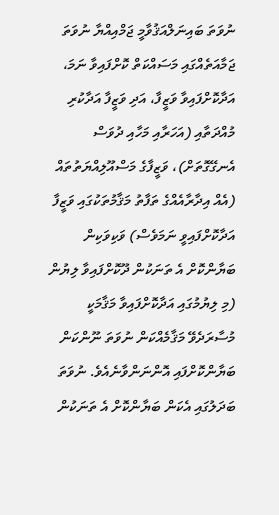ނުވަތަ ބައިނަލްއަޤުވާމީ ޖަމްއިއްޔާ ނުވަތަ ޖަމާއަތެއްގައި މަސައްކަތް ކޮށްފައިވާ ނަމަ، އަދާކޮށްފައިވާ ވަޒީފާ، އަދި ވަޒީފާ އަދާކުރި މުއްދަތާއި (އަހަރާއި މަހާއި ދުވަސް އެނގޭގޮތަށް)، ވަޒީފާގެ މަސްއޫލިއްޔަތުތައް (އެއް އިދާރާއެއްގެ ތަފާތު މަޤާމުތަކުގައި ވަޒީފާ އަދާކޮށްފައިވީ ނަމަވެސް) ވަކިވަކިން ބަޔާންކޮށް އެ ތަނަކުން ދޫކޮށްފައިވާ ލިޔުން (މި ލިޔުމުގައި އަދާކޮށްފައިވާ މަޤާމަކީ މުސާރަދެވޭ މަޤާމެއްކަން ނުވަތަ ނޫންކަން ބަޔާންކޮށްފައި އޮންނަންވާނެއެވެ. ނުވަތަ ބަދަލުގައި އެކަން ބަޔާންކޮށް އެ ތަނަކުން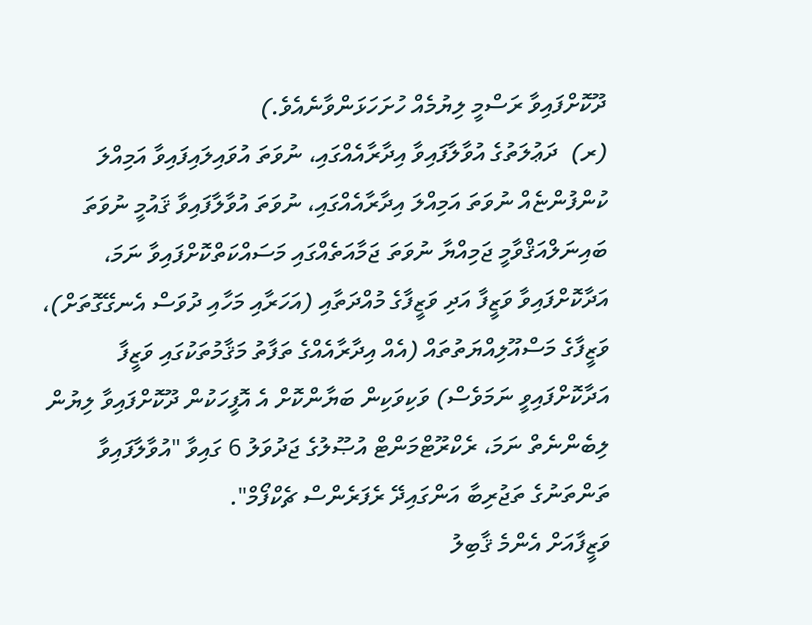ދޫކޮށްފައިވާ ރަސްމީ ލިޔުމެއް ހުށަހަޅަންވާނެއެވެ.)
(ރ)  ދަޢުލަތުގެ އުވާލާފައިވާ އިދާރާއެއްގައި، ނުވަތަ އުވައިލައިފައިވާ އަމިއްލަ ކުންފުންޏެއް ނުވަތަ އަމިއްލަ އިދާރާއެއްގައި، ނުވަތަ އުވާލާފައިވާ ޤައުމީ ނުވަތަ ބައިނަލްއަޤްވާމީ ޖަމިއްޔާ ނުވަތަ ޖަމާއަތެއްގައި މަސައްކަތްކޮށްފައިވާ ނަމަ، އަދާކޮށްފައިވާ ވަޒީފާ އަދި ވަޒީފާގެ މުއްދަތާއި (އަހަރާއި މަހާއި ދުވަސް އެނގޭގޮތަށް)، ވަޒީފާގެ މަސްއޫލިއްޔަތުތައް (އެއް އިދާރާއެއްގެ ތަފާތު މަޤާމުތަކުގައި ވަޒީފާ އަދާކޮށްފައިވީ ނަމަވެސް) ވަކިވަކިން ބަޔާންކޮށް އެ އޮފީހަކުން ދޫކޮށްފައިވާ ލިޔުން ލިބެންނެތް ނަމަ، ރެކްރޫޓްމަންޓް އުޞޫލުގެ ޖަދުވަލު 6 ގައިވާ "އުވާލާފައިވާ ތަންތަނުގެ ތަޖުރިބާ އަންގައިދޭ ރެފަރެންސް ޗެކްފޯމް".
ވަޒީފާއަށް އެންމެ ޤާބިލު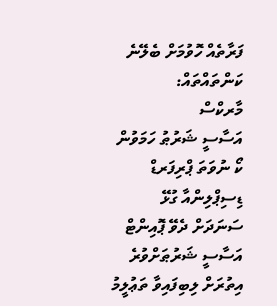ފަރާތެއް ހޮވުމަށް ބެލޭނެ ކަންތައްތައް:
މާރކްސް
އަސާސީ ޝަރުޠު ހަމަވުން
ކޯ ނުވަތަ ޕްރިފަރޑް ޑިސިޕްލިންއާ ގުޅޭ ސަނަދަށް ދެވޭ ޕޮއިންޓް
އަސާސީ ޝަރުޠަށްވުރެ އިތުރަށް ލިބިފައިވާ ތަޢުލީމު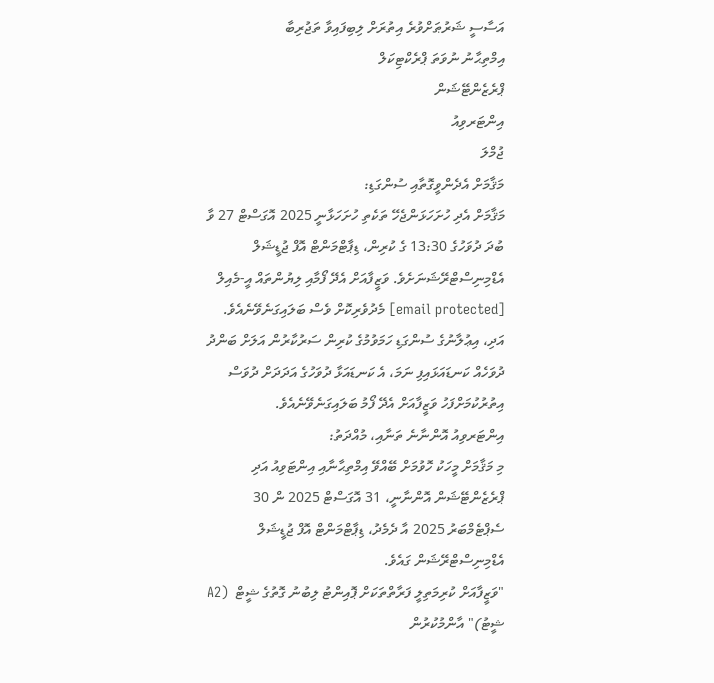އަސާސީ ޝަރުޠަށްވުރެ އިތުރަށް ލިބިފައިވާ ތަޖުރިބާ
އިމްތިޙާނު ނުވަތަ ޕްރެކްޓިކަލް
ޕްރެޒެންޓޭޝަން
އިންޓަރވިއު
ޖުމްލަ
މަޤާމަށް އެދެންވީގޮތާއި ސުންގަޑި:
މަޤާމަށް އެދި ހުށަހަޅަންޖެހޭ ތަކެތި ހުށަހަޅާނީ 2025 އޮގަސްޓް 27 ވާ ބުދަ ދުވަހުގެ 13:30 ގެ ކުރިން، ޑިޕާޓްމަންޓް އޮފް ޖުޑީޝަލް އެޑްމިނިސްޓްރޭޝަނަށެވެ. ވަޒީފާއަށް އެދޭ ފޯމާއި ލިޔުންތައް އީ-މެއިލް [email protected] މެދުވެރިކޮށް ވެސް ބަލައިގަނެވޭނެއެވެ.
އަދި، އިޢުލާނުގެ ސުންގަޑި ހަމަވުމުގެ ކުރިން ސަރުކާރުން އަލަށް ބަންދު ދުވަހެއް ކަނޑައަޅައިފި ނަމަ، އެ ކަނޑައަޅާ ދުވަހުގެ އަދަދަށް ދުވަސް އިތުރުކުމަށްފަހު ވަޒީފާއަށް އެދޭ ފޯމު ބަލައިގަނެވޭނެއެވެ.
އިންޓަރވިއު އޮންނާނެ ތަނާއި، މުއްދަތު:
މި މަޤާމަށް މީހަކު ހޮވުމަށް ބޭއްވޭ އިމްތިޙާނާއި އިންޓަވިއު އަދި ޕްރެޒެންޓޭޝަން އޮންނާނީ، 31 އޮގަސްޓް 2025 ން 30 ސެޕްޓެމްބަރު 2025 އާ ދެމެދު، ޑިޕާޓްމަންޓް އޮފް ޖުޑީޝަލް އެޑްމިނިސްޓްރޭޝަން ގައެވެ.
"ވަޒީފާއަށް ކުރިމަތިލީ ފަރާތްތަކަށް ޕޮއިންޓު ލިބުނު ގޮތުގެ ޝީޓް  (A2 ޝީޓު)" އާންމުކުރުން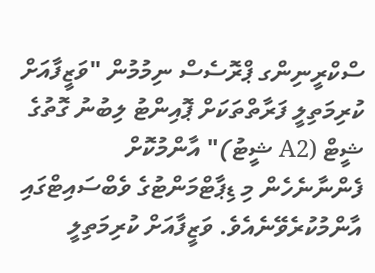ސްކްރީނިންގ ޕްރޮސެސް ނިމުމުން "ވަޒީފާއަށް ކުރިމަތިލީ ފަރާތްތަކަށް ޕޮއިންޓު ލިބުނު ގޮތުގެ ޝީޓް (A2 ޝީޓު)" އާންމުކޮށް ފެންނާނެހެން މި ޑިޕާޓްމަންޓުގެ ވެބްސައިޓްގައި އާންމުކުރެވޭނެއެވެ. ވަޒީފާއަށް ކުރިމަތިލީ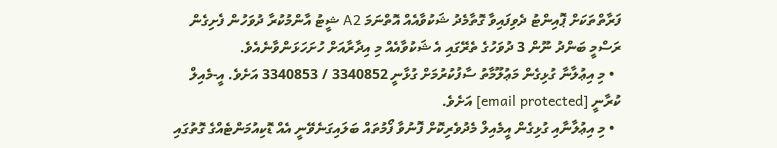ފަރާތްތަކަށް ޕޮއިންޓު ދެވިފައިވާ ގޮތާމެދު ޝަކުވާއެއް އޮތްނަމަ A2 ޝީޓު އާންމުކުރާ ދުވަހުން ފެށިގެން ރަސްމީ ބަންދު ނޫން 3 ދުވަހުގެ ތެރޭގައި އެ ޝަކުވާއެއް މި އިދާރާއަށް ހުށަހަޅަންވާނެއެވެ.
  • މި އިޢުލާނާ ގުޅިގެން މަޢުލޫމާތު ސާފުކުރުމަށް ގުޅާނީ 3340852 / 3340853 އަށެވެ. އީ-މެއިލް ކުރާނީ [email protected] އަށެވެ.
  • މި އިޢުލާނާއި ގުޅިގެން އީމެއިލް މެދުވެރިކޮށް ފޮނުވާ ފޯމުތައް ބަލައިގަނެވޭނީ އެއް ޑޮކިއުމަންޓެއްގެ ގޮތުގައި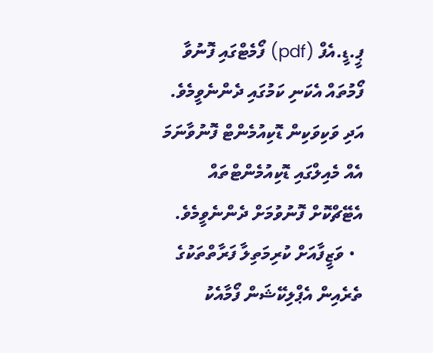ޕީ.ޑީ.އެފް (pdf) ފޯމެޓްގައި ފޮނުވާ ފޯމުތައް އެކަނި ކަމުގައި ދެންނެވީމެވެ. އަދި ވަކިވަކިން ޑޮކިއުމެންޓް ފޮނުވާނަމަ އެއް މެއިލްގައި ޑޮކިއުމެންޓްތައް އެޓޭޗްކޮށް ފޮނުވުމަށް ދެންނެވީމެވެ.
  • ވަޒީފާއަށް ކުރިމަތިލާ ފަރާތްތަކުގެ ތެރެއިން އެޕްލިކޭޝަން ފޯމާއެކު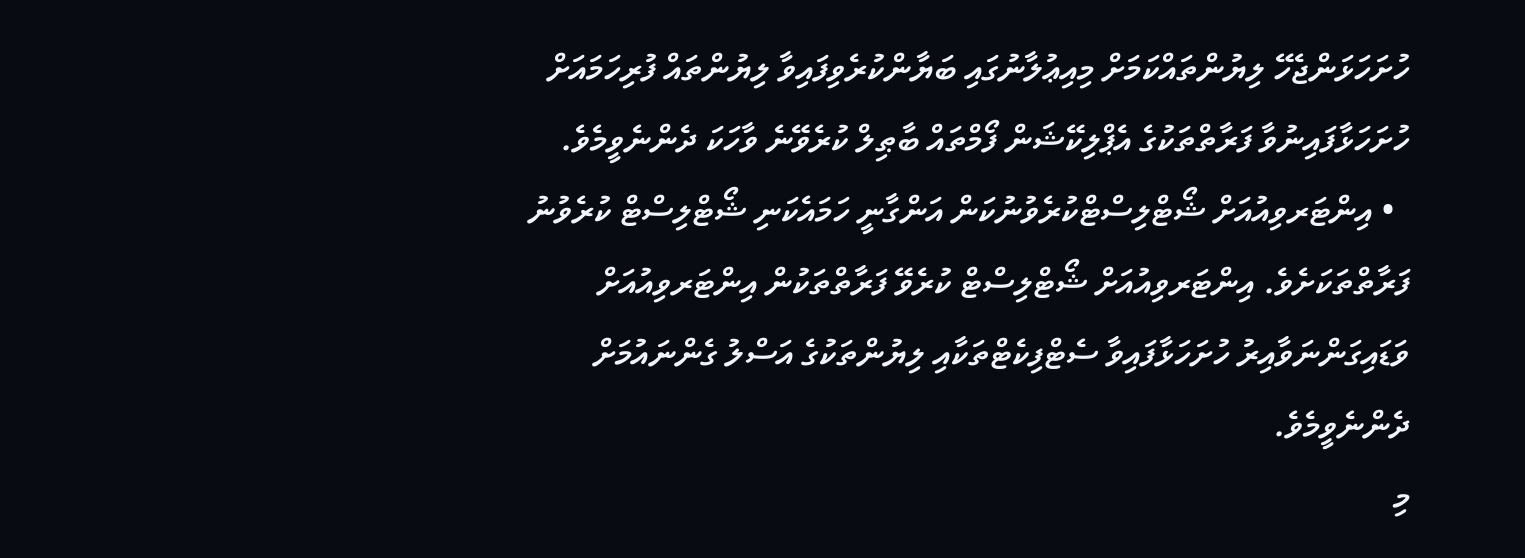ހުށަހަޅަންޖެހޭ ލިޔުންތައްކަމަށް މިއިޢުލާނުގައި ބަޔާންކުރެވިފައިވާ ލިޔުންތައް ފުރިހަމައަށް ހުށަހަޅާފައިނުވާ ފަރާތްތަކުގެ އެޕްލިކޭޝަން ފޯމްތައް ބާޠިލް ކުރެވޭނެ ވާހަކަ ދެންނެވީމެވެ.
  • އިންޓަރވިއުއަށް ޝޯޓްލިސްޓްކުރެވުނުކަން އަންގާނީ ހަމައެކަނި ޝޯޓްލިސްޓް ކުރެވުނު ފަރާތްތަކަށެވެ. އިންޓަރވިއުއަށް ޝޯޓްލިސްޓް ކުރެވޭ ފަރާތްތަކުން އިންޓަރވިއުއަށް ވަޑައިގަންނަވާއިރު ހުށަހަޅާފައިވާ ސެޓްފިކެޓްތަކާއި ލިޔުންތަކުގެ އަސްލު ގެންނައުމަށް ދެންނެވީމެވެ.
މި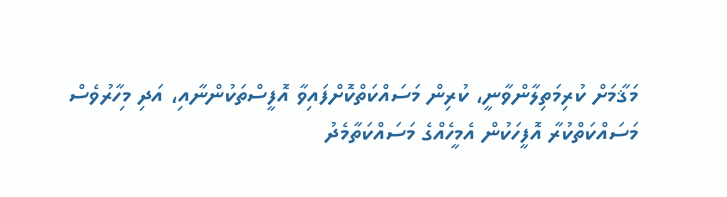މަޤާމަށް ކުރިމަތިލާންވާނީ، ކުރިން މަސައްކަތްކޮށްފައިވާ އޮފީސްތަކުންނާއި، އަދި މިހާރުވެސް މަސައްކަތްކުރާ އޮފީހަކުން އެމީހެއްގެ މަސައްކަތާމެދު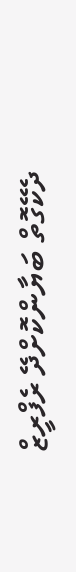ދެކޭގޮތް ބަޔާންކޮށްދޭ ރެފްރީޒް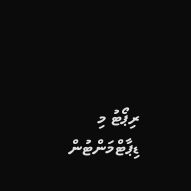ރިޕޯޓު މި ޑިޕާޓްމަންޓުން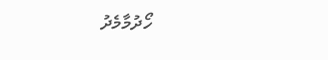ހޯދުމާމެދު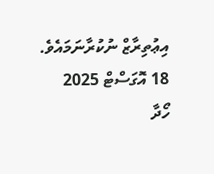އިޢުތިރާޒް ނުކުރާނަމައެވެ.
18 އޮގަސްޓް 2025
ހޯދާ